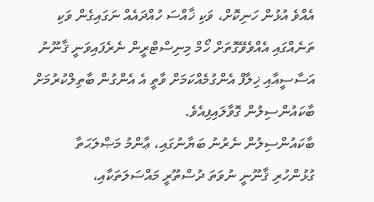އެއްވެ އުޅުން ހަނިކޮށް، ވަކި ޚާއްސަ ހުއްދައެއް ނަގައިގެން ވަކި ތަނެއްގައި އެއްވެވޭގޮތަށް ހޯމް މިނިސްޓްރީން ނެރެފައިވަނީ ޤާނޫނު އަސާސީއާއި ޚިލާފް އެންގުމެއްކަމަށް ވާތީ އެ އެންގުން ބާތިލްކުރުމަށް ބާކައުންސިލުން ގޮވާލައިފިއެވެ.
ބާކައުންސިލުން ނެރުނު ބަޔާނުގައި، ޢާންމު މަޞްލަޙަތާ ގުޅުންހުރި ޤާނޫނީ ނުވަތަ ދުސްތޫރީ މައްސަލަތަކާއި،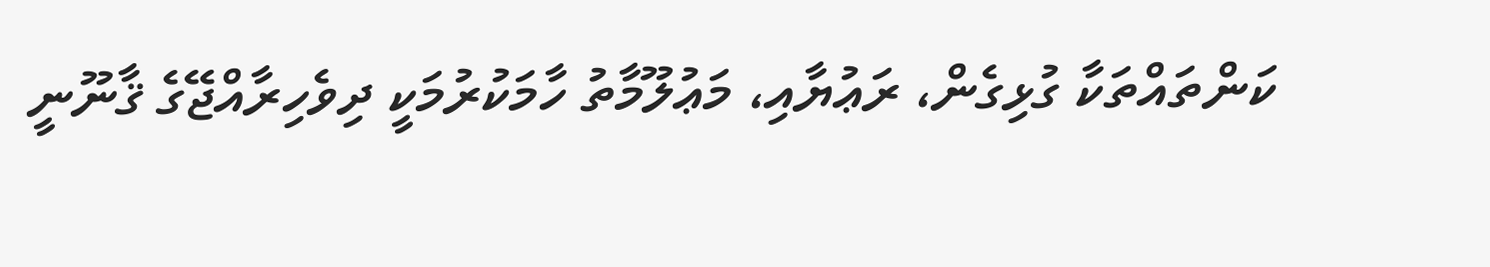ކަންތައްތަކާ ގުޅިގެން، ރަޢުޔާއި، މަޢުލޫމާތު ހާމަކުރުމަކީ ދިވެހިރާއްޖޭގެ ޤާނޫނީ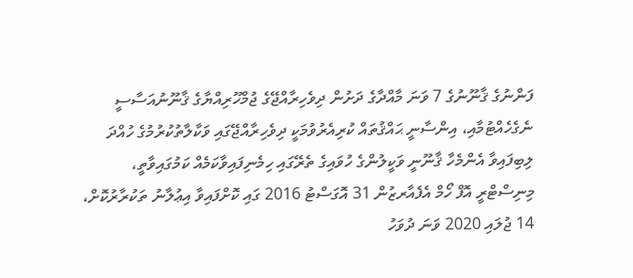ފަންނުގެ ޤާނޫނުގެ 7 ވަނަ މާއްދާގެ ދަށުން ދިވެހިރާއްޖޭގެ ޖުމްހޫރިއްޔާގެ ޤާނޫނުއަސާސީ ނެގެހެއްޓުމާއި، އިންސާނީ ޙައްޤުތައް ކުރިއެރުވުމަކީ ދިވެހިރާއްޖޭގައި ވަކާލާތުކުރުމުގެ ހުއްދަ ލިބިފައިވާ އެންމެހާ ޤާނޫނީ ވަކީލުންގެ ހުވައިގެ ތެރޭގައި ހިމެނިފައިވާކަމެއް ކަމުގައިވާތީ، މިނިސްޓްރީ އޮފް ހޯމް އެފެއާރޒުން 31 އޮގަސްޓު 2016 ގައި ކޮށްފައިވާ އިޢުލާނު ތަކުރާރުކޮށް، 14 ޖުލައި 2020 ވަނަ ދުވަހު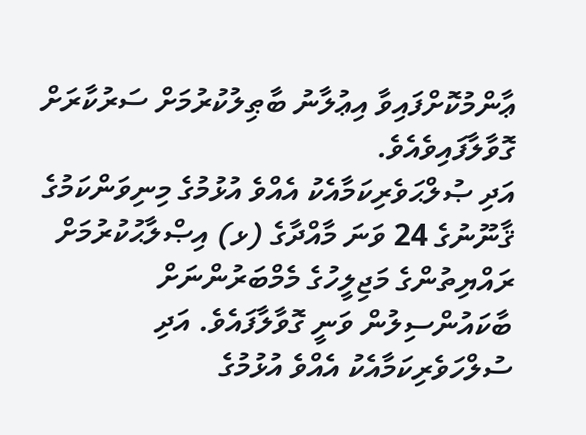ޢާންމުކޮށްފައިވާ އިޢުލާނު ބާޠިލުކުރުމަށް ސަރުކާރަށް ގޮވާލާފައިވެއެވެ.
އަދި ޞުލްޙަވެރިކަމާއެކު އެއްވެ އުޅުމުގެ މިނިވަންކަމުގެ ޤާނޫނުގެ 24 ވަނަ މާއްދާގެ (ޅ) އިޞްލާޙުކުރުމަށް ރައްޔިތުންގެ މަޖިލީހުގެ މެމްބަރުންނަށް ބާކައުންސިލުން ވަނީ ގޮވާލާފައެވެ. އަދި ސުލްހަވެރިކަމާއެކު އެއްވެ އުޅުމުގެ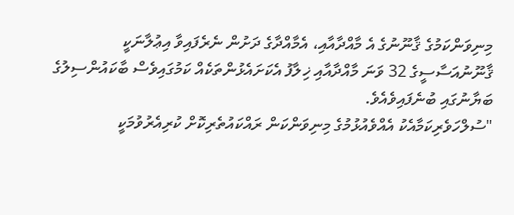މިނިވަންކަމުގެ ޤާނޫނުގެ އެ މާއްދާއާއި، އެމާއްދާގެ ދަށުން ނެރެފައިވާ އިޢުލާނަކީ ޤާނޫނުއަސާސީގެ 32 ވަނަ މާއްދާއާއި ޚިލާފު އެކަށައެޅުންތަކެއް ކަމުގައިވެސް ބާކައުންސިލުގެ ބަޔާނުގައި ބުނެފައިވެއެވެ.
"ސުލްހަވެރިކަމާއެކު އެއްވެއުޅުމުގެ މިނިވަންކަން ރައްކައުތެރިކޮށް ކުރިއެރުވުމަކީ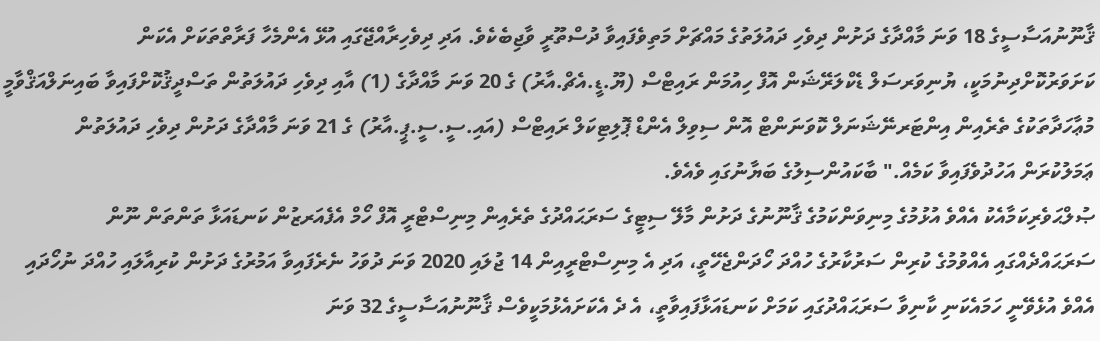ޤާނޫނުއަސާސީގެ 18 ވަނަ މާއްދާގެ ދަށުން ދިވެހި ދައުލަތުގެ މައްޗަށް މަތިވެފައިވާ ދުސްތޫރީ ވާޖިބެކެވެ. އަދި ދިވެހިރާއްޖޭގައި އުޅޭ އެންމެހާ ފަރާތްތަކަށް އެކަން ކަށަވަރުކޮށްދިނުމަކީ، ޔުނިވަރސަލް ޑެކްލަރޭޝަން އޮފް ހިއުމަން ރައިޓްސް (ޔޫ.ޑީ.އެޗް.އާރު) ގެ 20 ވަނަ މާއްދާގެ (1) އާއި ދިވެހި ދައުލަތުން ތަސްދީޤުކޮށްފައިވާ ބައިނަލްއަޤްވާމީ މުޢާހަދާތަކުގެ ތެރެއިން އިންޓަރނޭޝަނަލް ކޮވަނަންޓް އޮން ސިވިލް އެންޑް ޕޮލިޓިކަލް ރައިޓްސް (އައި.ސީ.ސީ.ޕީ.އާރު) ގެ 21 ވަނަ މާއްދާގެ ދަށުން ދިވެހި ދައުލަތުން ޢަމަލުކުރަން އަހުދުވެފައިވާ ކަމެއް." ބާކައުންސިލުގެ ބަޔާނުގައި ވެއެވެ.
ޞުލްޙަވެރިކަމާއެކު އެއްވެ އުޅުމުގެ މިނިވަންކަމުގެ ޤާނޫނުގެ ދަށުން މާލޭ ސިޓީގެ ސަރަޙައްދުގެ ތެރެއިން މިނިސްޓްރީ އޮފް ހޯމް އެފެއަރޒުން ކަނޑައަޅާ ތަންތަން ނޫން ސަރަޙައްދެއްގައި އެއްވުމުގެ ކުރިން ސަރުކާރުގެ ހުއްދަ ހޯދަންޖެހޭތީ، އަދި އެ މިނިސްޓްރީއިން 14 ޖުލައި 2020 ވަނަ ދުވަހު ނެރެފައިވާ އަމުރުގެ ދަށުން ކުރިއާލައި ހުއްދަ ނުހޯދައި އެއްވެ އުޅެވޭނީ ހަމައެކަނި ކާނިވާ ސަރަޙައްދުގައި ކަމަށް ކަނޑައަޅާފައިވާތީ، އެ ދެ އެކަށައެޅުމަކީވެސް ޤާނޫނުއަސާސީގެ 32 ވަނަ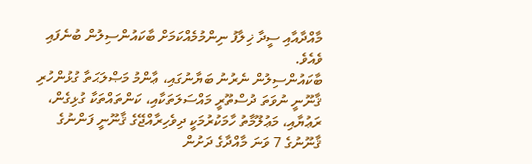މާއްދާއާއި ސީދާ ޚިލާފު ނިންމުމެއްކަމަށް ބާކައުންސިލުން ބުނެފައި ވެއެވެ.
ބާކައުންސިލުން ނެރުނު ބަޔާނުގައި، ޢާންމު މަޞްލަޙަތާ ގުޅުންހުރި ޤާނޫނީ ނުވަތަ ދުސްތޫރީ މައްސަލަތަކާއި، ކަންތައްތަކާ ގުޅިގެން، ރަޢުޔާއި، މަޢުލޫމާތު ހާމަކުރުމަކީ ދިވެހިރާއްޖޭގެ ޤާނޫނީ ފަންނުގެ ޤާނޫނުގެ 7 ވަނަ މާއްދާގެ ދަށުން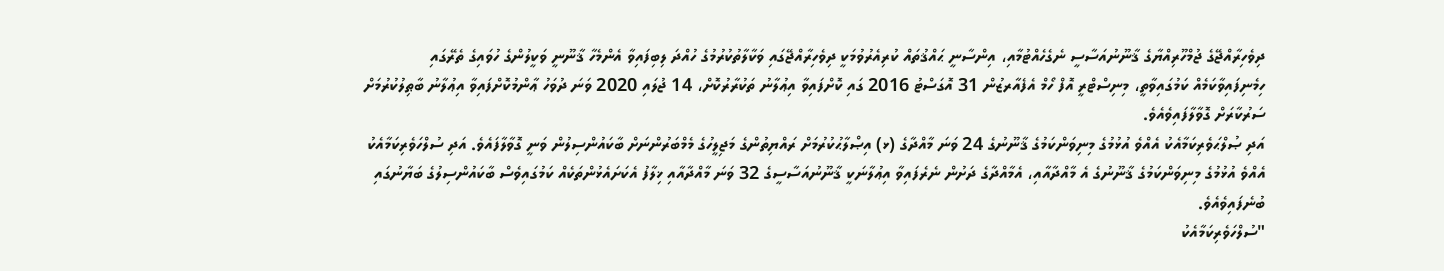ދިވެހިރާއްޖޭގެ ޖުމްހޫރިއްޔާގެ ޤާނޫނުއަސާސީ ނެގެހެއްޓުމާއި، އިންސާނީ ޙައްޤުތައް ކުރިއެރުވުމަކީ ދިވެހިރާއްޖޭގައި ވަކާލާތުކުރުމުގެ ހުއްދަ ލިބިފައިވާ އެންމެހާ ޤާނޫނީ ވަކީލުންގެ ހުވައިގެ ތެރޭގައި ހިމެނިފައިވާކަމެއް ކަމުގައިވާތީ، މިނިސްޓްރީ އޮފް ހޯމް އެފެއާރޒުން 31 އޮގަސްޓު 2016 ގައި ކޮށްފައިވާ އިޢުލާނު ތަކުރާރުކޮށް، 14 ޖުލައި 2020 ވަނަ ދުވަހު ޢާންމުކޮށްފައިވާ އިޢުލާނު ބާޠިލުކުރުމަށް ސަރުކާރަށް ގޮވާލާފައިވެއެވެ.
އަދި ޞުލްޙަވެރިކަމާއެކު އެއްވެ އުޅުމުގެ މިނިވަންކަމުގެ ޤާނޫނުގެ 24 ވަނަ މާއްދާގެ (ޅ) އިޞްލާޙުކުރުމަށް ރައްޔިތުންގެ މަޖިލީހުގެ މެމްބަރުންނަށް ބާކައުންސިލުން ވަނީ ގޮވާލާފައެވެ. އަދި ސުލްހަވެރިކަމާއެކު އެއްވެ އުޅުމުގެ މިނިވަންކަމުގެ ޤާނޫނުގެ އެ މާއްދާއާއި، އެމާއްދާގެ ދަށުން ނެރެފައިވާ އިޢުލާނަކީ ޤާނޫނުއަސާސީގެ 32 ވަނަ މާއްދާއާއި ޚިލާފު އެކަށައެޅުންތަކެއް ކަމުގައިވެސް ބާކައުންސިލުގެ ބަޔާނުގައި ބުނެފައިވެއެވެ.
"ސުލްހަވެރިކަމާއެކު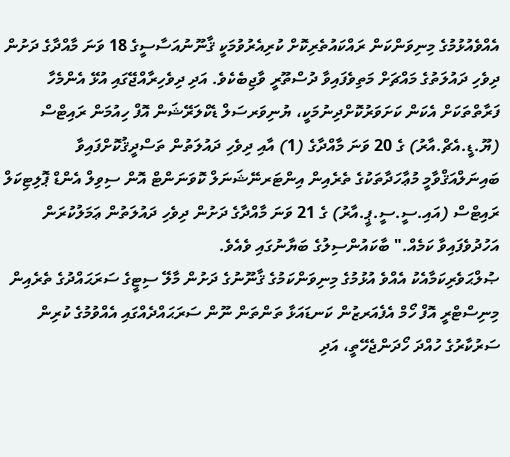އެއްވެއުޅުމުގެ މިނިވަންކަން ރައްކައުތެރިކޮށް ކުރިއެރުވުމަކީ ޤާނޫނުއަސާސީގެ 18 ވަނަ މާއްދާގެ ދަށުން ދިވެހި ދައުލަތުގެ މައްޗަށް މަތިވެފައިވާ ދުސްތޫރީ ވާޖިބެކެވެ. އަދި ދިވެހިރާއްޖޭގައި އުޅޭ އެންމެހާ ފަރާތްތަކަށް އެކަން ކަށަވަރުކޮށްދިނުމަކީ، ޔުނިވަރސަލް ޑެކްލަރޭޝަން އޮފް ހިއުމަން ރައިޓްސް (ޔޫ.ޑީ.އެޗް.އާރު) ގެ 20 ވަނަ މާއްދާގެ (1) އާއި ދިވެހި ދައުލަތުން ތަސްދީޤުކޮށްފައިވާ ބައިނަލްއަޤްވާމީ މުޢާހަދާތަކުގެ ތެރެއިން އިންޓަރނޭޝަނަލް ކޮވަނަންޓް އޮން ސިވިލް އެންޑް ޕޮލިޓިކަލް ރައިޓްސް (އައި.ސީ.ސީ.ޕީ.އާރު) ގެ 21 ވަނަ މާއްދާގެ ދަށުން ދިވެހި ދައުލަތުން ޢަމަލުކުރަން އަހުދުވެފައިވާ ކަމެއް." ބާކައުންސިލުގެ ބަޔާނުގައި ވެއެވެ.
ޞުލްޙަވެރިކަމާއެކު އެއްވެ އުޅުމުގެ މިނިވަންކަމުގެ ޤާނޫނުގެ ދަށުން މާލޭ ސިޓީގެ ސަރަޙައްދުގެ ތެރެއިން މިނިސްޓްރީ އޮފް ހޯމް އެފެއަރޒުން ކަނޑައަޅާ ތަންތަން ނޫން ސަރަޙައްދެއްގައި އެއްވުމުގެ ކުރިން ސަރުކާރުގެ ހުއްދަ ހޯދަންޖެހޭތީ، އަދި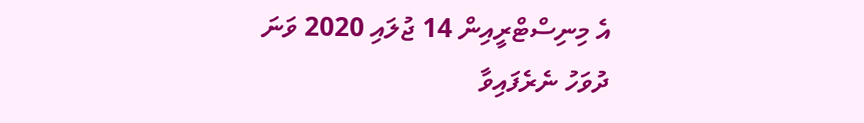އެ މިނިސްޓްރީއިން 14 ޖުލައި 2020 ވަނަ ދުވަހު ނެރެފައިވާ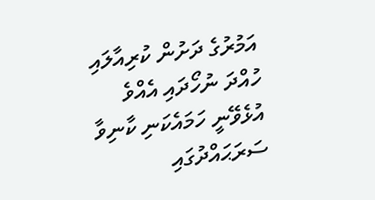އަމުރުގެ ދަށުން ކުރިއާލައި ހުއްދަ ނުހޯދައި އެއްވެ އުޅެވޭނީ ހަމައެކަނި ކާނިވާ ސަރަޙައްދުގައި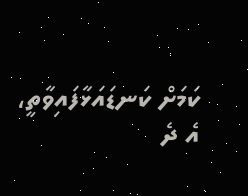ކަމަށް ކަނޑައަޅާފައިވާތީ، އެ ދެ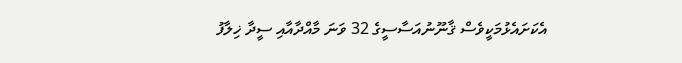އެކަށައެޅުމަކީވެސް ޤާނޫނުއަސާސީގެ 32 ވަނަ މާއްދާއާއި ސީދާ ޚިލާފު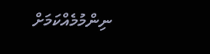ނިންމުމެއްކަމަށް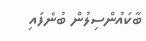ބާކައުންސިލުން ބުނެފައި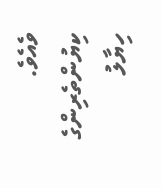ވެއެވެ.
ކިޔުންތެރިންގެ ހިޔާލު